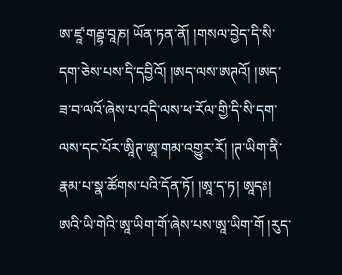ཨ་ཛཱ་གརྦྷ་བཱཎ། ཡོན་ཏན་ནོ། །གསལ་བྱེད་དི་སི་དག་ཅེས་པས་དི་དབྱིའོ། །ཨད་ལས་ཨཊའོ། །ཨད་ཟ་བ་ལའོ་ཞེས་པ་འདི་ལས་ཕ་རོལ་གྱི་དི་སི་དག་ལས་དང་པོར་ཨཱིཊ་ཨཱ་གམ་འགྱུར་རོ། །ཊ་ཡིག་ནི་རྣམ་པ་སྣ་ཚོགས་པའི་དོན་ཏོ། །ཨཱ་ད་ཏ། ཨཱདཿ། ཨའི་ཡི་གེའི་ཨཱ་ཡིག་གོ་ཞེས་པས་ཨཱ་ཡིག་གོ །རུད་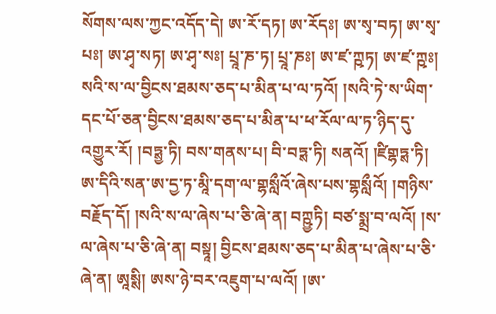སོགས་ལས་ཀྱང་འདོད་དེ། ཨ་རོ་དཏ། ཨ་རོདཿ། ཨ་སྭ་བཏ། ཨ་སྭ་པཿ། ཨ་ཤྭ་སཏ། ཨ་ཤྭ་སཿ། པྲཱ་ཎ་ཏ། པྲཱ་ཎཿ། ཨ་ཛ་ཀྵཏ། ཨ་ཛ་ཀྵཿ། སའི་ས་ལ་བྱིངས་ཐམས་ཅད་པ་མིན་པ་ལ་ཏའོ། །སའི་ཏེ་ས་ཡིག་དང་པོ་ཅན་བྱིངས་ཐམས་ཅད་པ་མིན་པ་ཕ་རོལ་ལ་ཏ་ཉིད་དུ་འགྱུར་རོ། །བཏྶྱ་ཏི། བས་གནས་པ། བི་བཏྶ་ཏི། སནའོ། །ཛིགྷཏྶ་ཏི། ཨ་དིའི་སན་ཨ་དྱ་ཏ་མཱི་དག་ལ་གྷསླྀའོ་ཞེས་པས་གྷསླྀའོ། །གཉིས་བརྗོད་དོ། །སའི་ས་ལ་ཞེས་པ་ཅི་ཞེ་ན། བཀྵྱཏི། བཙ་སྨྲ་བ་ལའོ། །ས་ལ་ཞེས་པ་ཅི་ཞེ་ན། བསྟཱ། བྱིངས་ཐམས་ཅད་པ་མིན་པ་ཞེས་པ་ཅི་ཞེ་ན། ཨཱསྶི། ཨས་ཉེ་བར་འཇུག་པ་ལའོ། །ཨ་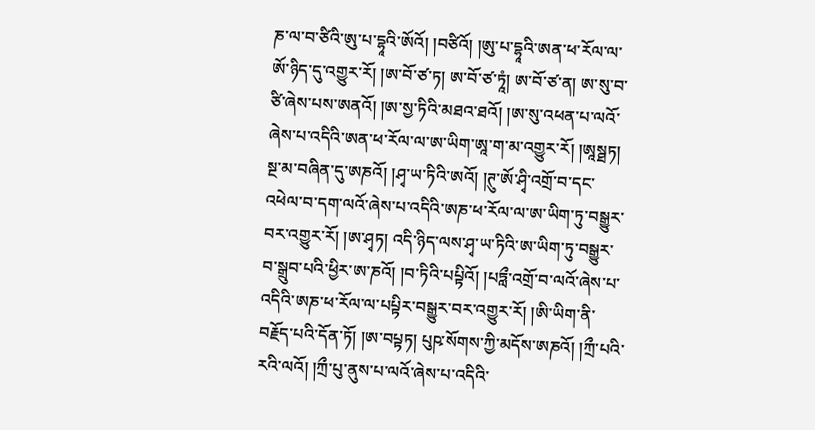ཎ་ལ་བ་ཙིའི་ཨུ་པ་དྷཱའི་ཨོའོ། །བཙིའོ། །ཨུ་པ་དྷཱའི་ཨན་ཕ་རོལ་ལ་ཨོ་ཉིད་དུ་འགྱུར་རོ། །ཨ་བོ་ཙ་ཏ། ཨ་བོ་ཙ་ཏཱཾ། ཨ་བོ་ཙ་ན། ཨ་སུ་བ་ཙི་ཞེས་པས་ཨནའོ། །ཨ་སྱ་ཏིའི་མཐའ་ཐའོ། །ཨ་སུ་འཕན་པ་ལའོ་ཞེས་པ་འདིའི་ཨན་ཕ་རོལ་ལ་ཨ་ཡིག་ཨཱ་ག་མ་འགྱུར་རོ། །ཨཱསྠཏ། སྔ་མ་བཞིན་དུ་ཨཎའོ། །ཤྭ་ཡ་ཏིའི་ཨའོ། །ཊུ་ཨོ་ཤྭི་འགྲོ་བ་དང་འཕེལ་བ་དག་ལའོ་ཞེས་པ་འདིའི་ཨཎ་ཕ་རོལ་ལ་ཨ་ཡིག་ཏུ་བསྒྱུར་བར་འགྱུར་རོ། །ཨ་ཤྭཏ། འདི་ཉིད་ལས་ཤྭ་ཡ་ཏིའི་ཨ་ཡིག་ཏུ་བསྒྱུར་བ་སྒྲུབ་པའི་ཕྱིར་ཨ་ཎའོ། །བ་ཏིའི་པཔྟིའོ། །པཏླྀ་འགྲོ་བ་ལའོ་ཞེས་པ་འདིའི་ཨཎ་ཕ་རོལ་ལ་པཔྟིར་བསྒྱུར་བར་འགྱུར་རོ། །ཨི་ཡིག་ནི་བརྗོད་པའི་དོན་ཏོ། །ཨ་བཔྟཏ། པུཥ་སོགས་ཀྱི་མདོས་ཨཎའོ། །ཀྲྀ་པའི་རའི་ལའོ། །ཀྲྀ་པུ་ནུས་པ་ལའོ་ཞེས་པ་འདིའི་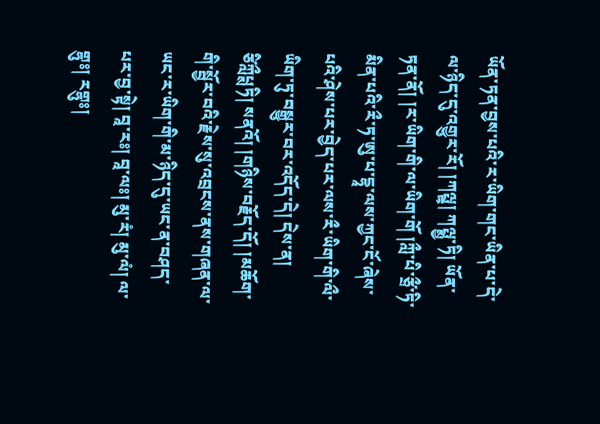ཡོན་ཏན་བྱས་པའི་ར་ཡིག་གང་ཡིན་པ་དེ་ལ་ཉིད་དུ་འགྱུར་རོ། །ཀལྤྟ། ཀལྤྶྱ་ཏི། ཡོན་ཏན་ནོ། །ར་ཡིག་གི་ལ་ཡིག་གོ །ཀླྀ་པི་ཙྲྀ་ཏི་མིན་པའི་རྀ་ཏ་ཨུ་པ་དྷཱ་ལས་ཀྱང་ངོ་ཞེས་པའི་ཤེས་པར་བྱེད་པར་ལས་རྀ་ཡིག་གི་ལྀ་ཡིག་ཏུ་བསྒྱུར་བར་འདོད་དེ། དེས་ན། ཙིཀླྀཔྶཏི། སནའོ། །གཉིས་བརྗོད་དོ། །མཆོག་གི་སྦྱོར་བའི་རྗེས་སུ་འབྲངས་ནས་གཞན་ལ་ཡང་ར་ཡིག་གི་མ་ཉིད་དུ་ཡང་ན་བཤད་པར་བྱ་སྟེ། བཱ་རཿ། བཱ་ལཿ། མུ་རཾ། མུ་ལཾ། ལ་གྷུཿ། རགྷུཿ།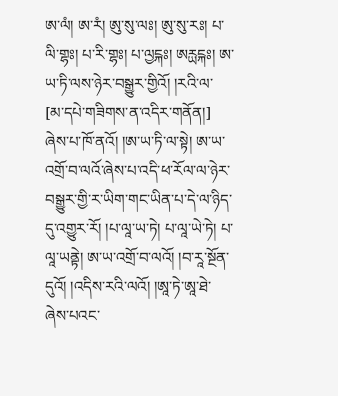ཨ་ལཾ། ཨ་རཾ། ཨུ་སུ་ལཿ། ཨུ་སུ་རཿ། པ་ལི་གྷཿ། པ་རི་གྷཿ། པ་ལྱངྐཿ། ཨརྻངྐཿ། ཨ་ཡ་ཏི་ལས་ཉེར་བསྒྱུར་གྱིའོ། །རའི་ལ་
[མ་དཔེ་གཟིགས་ན་འདིར་གནོན།]
ཞེས་པ་ཁོ་ནའོ། །ཨ་ཡ་ཏི་ལ་སྟེ། ཨ་ཡ་འགྲོ་བ་ལའོ་ཞེས་པ་འདི་ཕ་རོལ་ལ་ཉེར་བསྒྱུར་གྱི་ར་ཡིག་གང་ཡིན་པ་དེ་ལ་ཉིད་དུ་འགྱུར་རོ། །པ་ལཱ་ཡ་ཏེ། པ་ལཱ་ཡེ་ཏེ། པ་ལཱ་ཡནྟེ། ཨ་ཡ་འགྲོ་བ་ལའོ། །བ་རཱ་སྔོན་དུའོ། །འདིས་རའི་ལའོ། །ཨཱ་ཏེ་ཨཱ་ཐེ་ཞེས་པའང་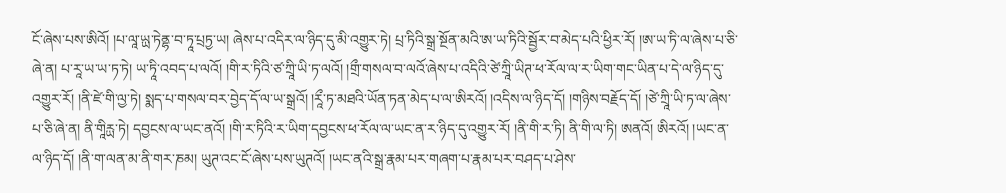ངོ་ཞེས་པས་ཨིའོ། །པ་ལཱ་ཡྻ་ཏེནྷ་བ་ཏཱ་པྲཏྱ་ཡ། ཞེས་པ་འདིར་ལ་ཉིད་དུ་མི་འགྱུར་ཏེ། པྲ་ཏིའི་སྒྲ་སྔོན་མའི་ཨ་ཡ་ཏིའི་སྦྱོར་བ་མེད་པའི་ཕྱིར་རོ། །ཨ་ཡ་ཏི་ལ་ཞེས་པ་ཅི་ཞེ་ན། པ་རཱ་ཡ་ཡ་ཏ་ཏེ། ཡ་ཏཱི་འབད་པ་ལའོ། །གི་ར་ཏིའི་ཙ་ཀྲཱི་ཡི་ཏ་ལའོ། །གྲྀ་གསལ་བ་ལའོ་ཞེས་པ་འདིའི་ཙེ་ཀྲཱི་ཡིཊ་ཕ་རོལ་ལ་ར་ཡིག་གང་ཡིན་པ་དེ་ལ་ཉིད་དུ་འགྱུར་རོ། །ནི་ཛེ་གི་ལྱ་ཏེ། སྨད་པ་གསལ་བར་བྱེད་དོ་ལ་ཡ་སྒྲའོ། །རཱྀ་ཏ་མཐའི་ཡོན་ཏན་མེད་པ་ལ་ཨིརའོ། །འདིས་ལ་ཉིད་དོ། །གཉིས་བརྗོད་དོ། །ཙེ་ཀྲཱི་ཡི་ཏ་ལ་ཞེས་པ་ཅི་ཞེ་ན། ནི་གཱིརྻ་ཏེ། དབྱངས་ལ་ཡང་ནའོ། །གི་ར་ཏིའི་ར་ཡིག་དབྱངས་ཕ་རོལ་ལ་ཡང་ན་ར་ཉིད་དུ་འགྱུར་རོ། །ནི་གི་ར་ཏི། ནི་གི་ལ་ཏི། ཨནའོ། ཨིརའོ། །ཡང་ན་ལ་ཉིད་དོ། །ནི་ག་ལན་མ་ནི་གར་ཎམ། ཡུཊ་འང་ངོ་ཞེས་པས་ཡུཊའོ། །ཡང་ནའི་སྒྲ་རྣམ་པར་གཞག་པ་རྣམ་པར་བཤད་པ་ཤེས་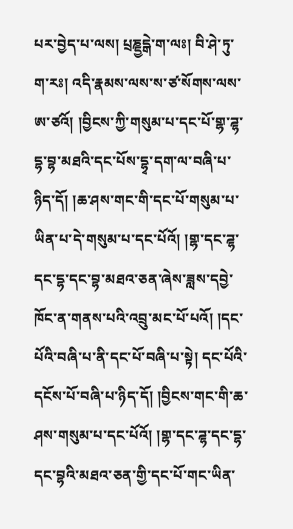པར་བྱེད་པ་ལས། པྲཎྡྱདྒེ་ག་ལཿ། བི་ཤེ་ཏུ་ག་རཿ། འདི་རྣམས་ལས་ས་ཙ་སོགས་ལས་ཨ་ཙའོ། །བྱིངས་ཀྱི་གསུམ་པ་དང་པོ་གྷ་ཌྷ་དྷ་བྷ་མཐའི་དང་པོས་དྷྭ་དག་ལ་བཞི་པ་ཉིད་དོ། །ཆ་ཤས་གང་གི་དང་པོ་གསུམ་པ་ཡིན་པ་དེ་གསུམ་པ་དང་པོའོ། །གྷ་དང་ཌྷ་དང་དྷ་དང་བྷ་མཐའ་ཅན་ཞེས་ཟླས་དབྱེ་ཁོང་ན་གནས་པའི་འབྲུ་མང་པོ་པའོ། །དང་པོའི་བཞི་པ་ནི་དང་པོ་བཞི་པ་སྟེ། དང་པོའི་དངོས་པོ་བཞི་པ་ཉིད་དོ། །བྱིངས་གང་གི་ཆ་ཤས་གསུམ་པ་དང་པོའོ། །གྷ་དང་ཌྷ་དང་དྷ་དང་བྷའི་མཐའ་ཅན་གྱི་དང་པོ་གང་ཡིན་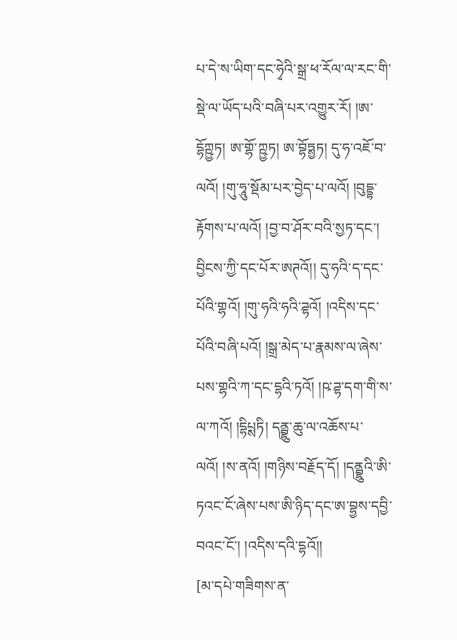པ་དེ་ས་ཡིག་དང་ཧྭེའི་སྒྲ་ཕ་རོལ་ལ་རང་གི་སྡེ་ལ་ཡོད་པའི་བཞི་པར་འགྱུར་རོ། །ཨ་དྷོཀྵྱཏ། ཨ་གྷོ་ཀྵྱཏ། ཨ་བྷོཏྶྱཏ། དུ་ཧ་འཇོ་བ་ལའོ། །གུ་ཧཱུ་སྡོམ་པར་བྱེད་པ་ལའོ། །བུདྡྷ་རྟོགས་པ་ལའོ། །བྱ་བ་ཤོར་བའི་སྱཏ་དང་། བྱིངས་ཀྱི་དང་པོར་ཨཊའོ།། དུ་ཧའི་ད་དང་པོའི་གྷའོ། །གུ་ཧའི་ཧའི་ཌྷའོ། །འདིས་དང་པོའི་བཞི་པའོ། །སྒྲ་མེད་པ་རྣམས་ལ་ཞེས་པས་གྷའི་ཀ་དང་དྷའི་ཏའོ། །ཥ་ཌྷ་དག་གི་ས་ལ་ཀའོ། །དྷིཔྶཏི། དནྦྷུ་ཆུ་ལ་འཆོས་པ་ལའོ། །ས་ནའོ། །གཉིས་བརྗོད་དོ། །དནྦྷུའི་ཨི་ཏའང་ངོ་ཞེས་པས་ཨི་ཉིད་དང་ཨ་བྷྱས་དབྱི་བའང་ངོ་། །འདིས་དའི་དྷའོ།།
[མ་དཔེ་གཟིགས་ན་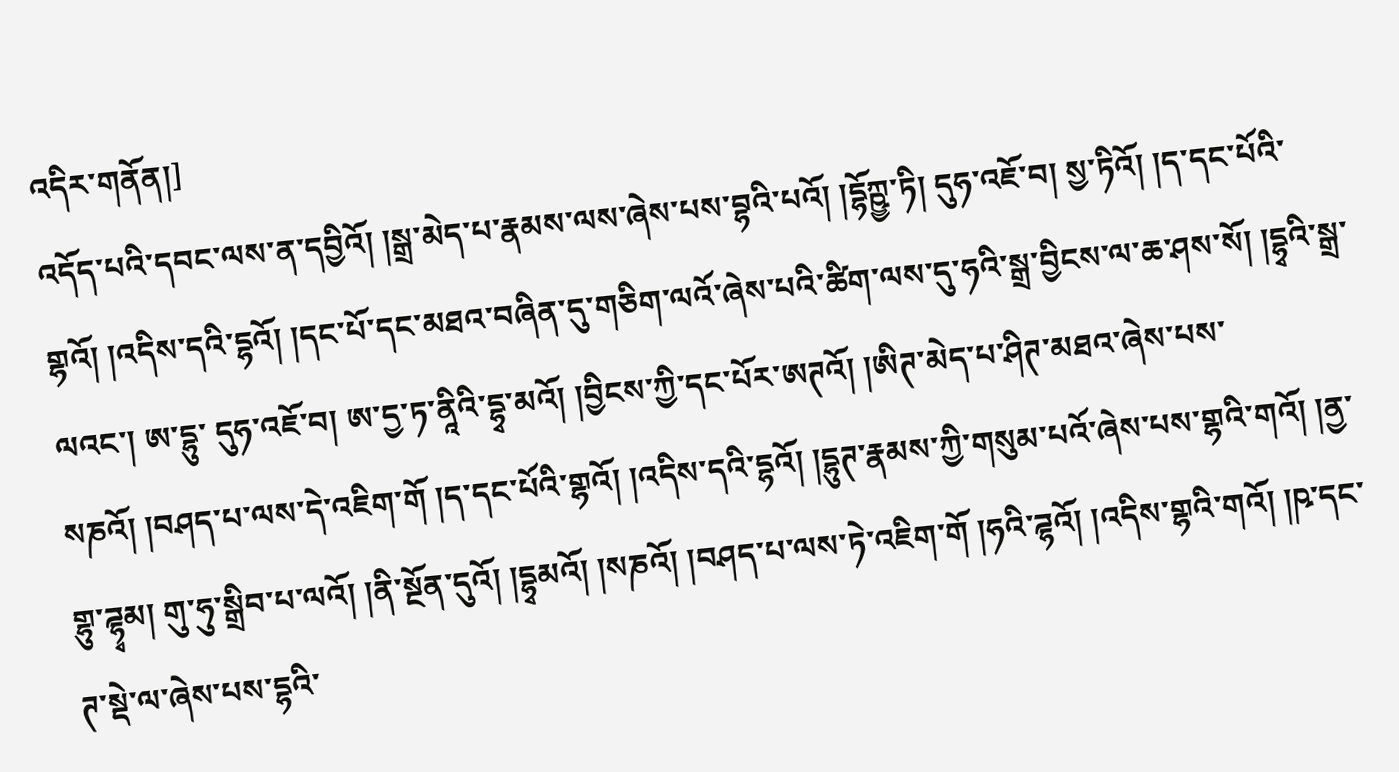འདིར་གནོན།]
འདོད་པའི་དབང་ལས་ན་དབྱིའོ། །སྒྲ་མེད་པ་རྣམས་ལས་ཞེས་པས་བྷའི་པའོ། །དྷོཀྵྱ་ཏི། དུཧ་འཇོ་བ། སྱ་ཏིའོ། །ད་དང་པོའི་གྷའོ། །འདིས་དའི་དྷའོ། །དང་པོ་དང་མཐའ་བཞིན་དུ་གཅིག་ལའོ་ཞེས་པའི་ཚིག་ལས་དུ་ཧའི་སྒྲ་བྱིངས་ལ་ཆ་ཤས་སོ། །དྷྭའི་སྒྲ་ལའང་། ཨ་དྷུ་ དུཧ་འཇོ་བ། ཨ་དྱ་ཏ་ནཱིའི་དྷྭ་མའོ། །བྱིངས་ཀྱི་དང་པོར་ཨཊའོ། །ཨིཊ་མེད་པ་ཤིཊ་མཐའ་ཞེས་པས་སཎའོ། །བཤད་པ་ལས་དེ་འཇིག་གོ །ད་དང་པོའི་གྷའོ། །འདིས་དའི་དྷའོ། །དྷུཊ་རྣམས་ཀྱི་གསུམ་པའོ་ཞེས་པས་གྷའི་གའོ། །ནྱ་གྷུ་ཌྷྭམ། གུ་ཧུ་སྒྲིབ་པ་ལའོ། །ནི་སྔོན་དུའོ། །དྷྭམའོ། །སཎའོ། །བཤད་པ་ལས་ཏེ་འཇིག་གོ །ཧའི་ཌྷའོ། །འདིས་གྷའི་གའོ། །ཥ་དང་ཊ་སྡེ་ལ་ཞེས་པས་དྷའི་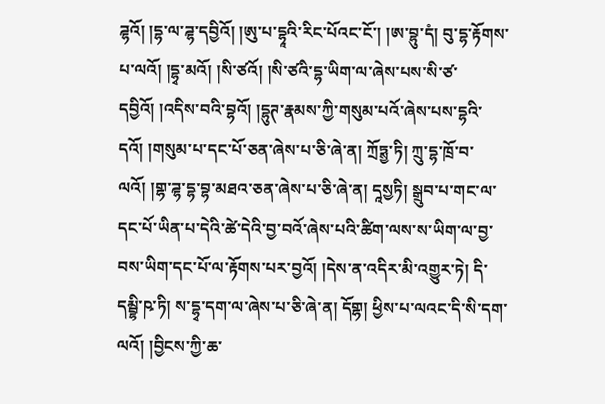ཌྷའོ། །དྷ་ལ་ཌྷ་དབྱིའོ། །ཨུ་པ་དྷཱའི་རིང་པོའང་ངོ་། །ཨ་བྷུ་དཾ། བུ་དྷ་རྟོགས་པ་ལའོ། །དྷྭ་མའོ། །སི་ཙའོ། །སི་ཙའི་དྷ་ཡིག་ལ་ཞེས་པས་སི་ཙ་དབྱིའོ། །འདིས་བའི་བྷའོ། །དྷུཊ་རྣམས་ཀྱི་གསུམ་པའོ་ཞེས་པས་དྷའི་དའོ། །གསུམ་པ་དང་པོ་ཅན་ཞེས་པ་ཅི་ཞེ་ན། ཀྲོཏྶྱ་ཏི། ཀྲུ་དྷ་ཁྲོ་བ་ལའོ། །གྷ་ཌྷ་དྷ་བྷ་མཐའ་ཅན་ཞེས་པ་ཅི་ཞེ་ན། དཱསྱཏི། སྒྲུབ་པ་གང་ལ་དང་པོ་ཡིན་པ་དེའི་ཚེ་དེའི་བྱ་བའོ་ཞེས་པའི་ཚིག་ལས་ས་ཡིག་ལ་བྱ་བས་ཡིག་དང་པོ་ལ་རྟོགས་པར་བྱའོ། །དེས་ན་འདིར་མི་འགྱུར་ཏེ། དི་དམྦྷི་ཥ་ཏི། ས་དྷྭ་དག་ལ་ཞེས་པ་ཅི་ཞེ་ན། དོགྷ། ཕྱིས་པ་ལའང་དི་སི་དག་ལའོ། །བྱིངས་ཀྱི་ཆ་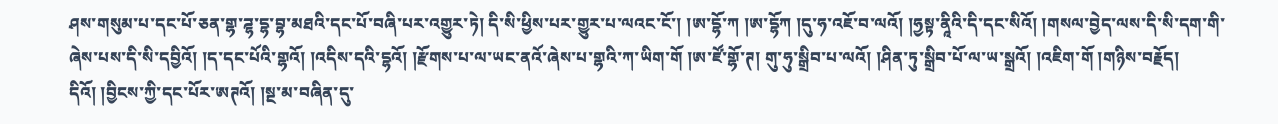ཤས་གསུམ་པ་དང་པོ་ཅན་གྷ་ཌྷ་དྷ་བྷ་མཐའི་དང་པོ་བཞི་པར་འགྱུར་ཏེ། དི་སི་ཕྱིས་པར་གྱུར་པ་ལའང་ངོ་། །ཨ་དྷོ་ཀ །ཨ་དྷོཀ །དུ་ཧ་འཇོ་བ་ལའོ། །ཧྱསྟ་ནཱིའི་དི་དང་སིའོ། །གསལ་བྱེད་ལས་དི་སི་དག་གི་ཞེས་པས་དི་སི་དབྱིའོ། །ད་དང་པོའི་གྷའོ། །འདིས་དའི་དྷའོ། །རྫོགས་པ་ལ་ཡང་ནའོ་ཞེས་པ་གྷའི་ཀ་ཡིག་གོ །ཨ་ཛོ་གྷོ་ཊ། གུ་ཧུ་སྒྲིབ་པ་ལའོ། །ཤིན་ཏུ་སྒྲིབ་པོ་ལ་ཡ་སྒྲའོ། །འཇིག་གོ །གཉིས་བརྗོད། དིའོ། །བྱིངས་ཀྱི་དང་པོར་ཨཊའོ། །སྔ་མ་བཞིན་དུ་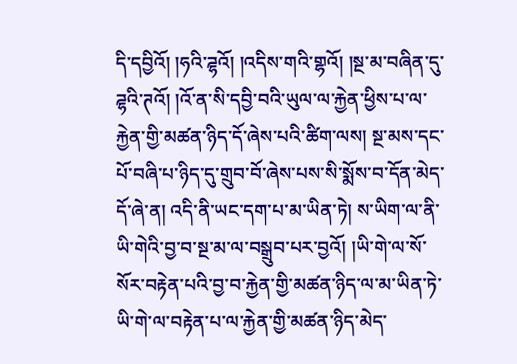དི་དབྱིའོ། །ཧའི་ཌྷའོ། །འདིས་གའི་གྷའོ། །སྔ་མ་བཞིན་དུ་ཌྷའི་ཊའོ། །འོ་ན་སི་དབྱི་བའི་ཡུལ་ལ་རྐྱེན་ཕྱིས་པ་ལ་རྐྱེན་གྱི་མཚན་ཉིད་དོ་ཞེས་པའི་ཚིག་ལས། སྔ་མས་དང་པོ་བཞི་པ་ཉིད་དུ་གྲུབ་བོ་ཞེས་པས་སི་སྨོས་བ་དོན་མེད་དོ་ཞེ་ན། འདི་ནི་ཡང་དག་པ་མ་ཡིན་ཏེ། ས་ཡིག་ལ་ནི་ཡི་གེའི་བྱ་བ་སྔ་མ་ལ་བསྒྲུབ་པར་བྱའོ། །ཡི་གེ་ལ་སོ་སོར་བརྟེན་པའི་བྱ་བ་རྐྱེན་གྱི་མཚན་ཉིད་ལ་མ་ཡིན་ཏེ་ཡི་གེ་ལ་བརྟེན་པ་ལ་རྐྱེན་གྱི་མཚན་ཉིད་མེད་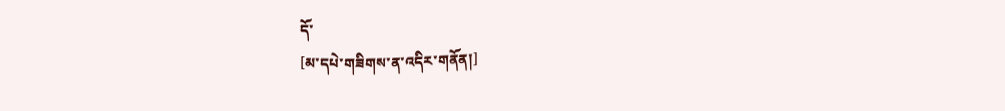དོ་
[མ་དཔེ་གཟིགས་ན་འདིར་གནོན།]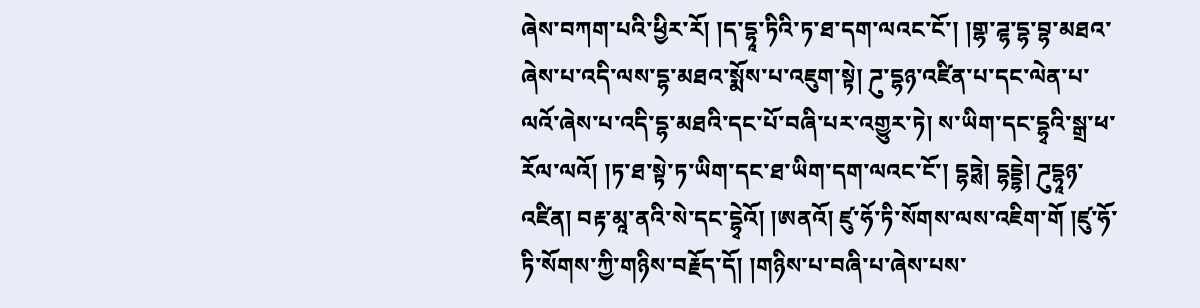ཞེས་བཀག་པའི་ཕྱིར་རོ། །ད་དྷཱ་ཏིའི་ཏ་ཐ་དག་ལའང་ངོ་། །གྷ་ཌྷ་དྷ་བྷ་མཐའ་ཞེས་པ་འདི་ལས་དྷ་མཐའ་སྨོས་པ་འཇུག་སྟེ། ཌུ་དྷཉ་འཛིན་པ་དང་ལེན་པ་ལའོ་ཞེས་པ་འདི་དྷ་མཐའི་དང་པོ་བཞི་པར་འགྱུར་ཏེ། ས་ཡིག་དང་དྷྭའི་སྒྲ་ཕ་རོལ་ལའོ། །ཏ་ཐ་སྟེ་ཏ་ཡིག་དང་ཐ་ཡིག་དག་ལའང་ངོ་། དྷཏྶེ། དྷདྡྷེ། ཌུདྷཱཉ་འཛིན། བརྟ་མཱ་ནའི་སེ་དང་དྷྭེའོ། །ཨནའོ། ཛུ་ཧོ་ཏི་སོགས་ལས་འཇིག་གོ །ཛུ་ཧོ་ཏི་སོགས་ཀྱི་གཉིས་བརྗོད་དོ། །གཉིས་པ་བཞི་པ་ཞེས་པས་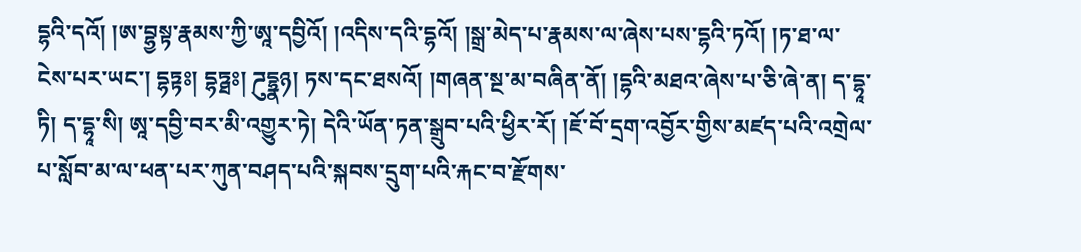དྷའི་དའོ། །ཨ་བྷྱསྟ་རྣམས་ཀྱི་ཨཱ་དབྱིའོ། །འདིས་དའི་དྷའོ། །སྒྲ་མེད་པ་རྣམས་ལ་ཞེས་པས་དྷའི་ཏའོ། །ཏ་ཐ་ལ་ངེས་པར་ཡང་། དྷཏྟཿ། དྷཏྠཿ། ཌུདྷྣཉ། ཏས་དང་ཐསའོ། །གཞན་སྔ་མ་བཞིན་ནོ། །དྷའི་མཐའ་ཞེས་པ་ཅི་ཞེ་ན། ད་དྷཱ་ཏི། ད་དྷཱ་སི། ཨཱ་དབྱི་བར་མི་འགྱུར་ཏེ། དེའི་ཡོན་ཏན་སྒྲུབ་པའི་ཕྱིར་རོ། །ཇོ་བོ་དྲག་འབྱོར་གྱིས་མཛད་པའི་འགྲེལ་པ་སློབ་མ་ལ་ཕན་པར་ཀུན་བཤད་པའི་སྐབས་དྲུག་པའི་རྐང་བ་རྫོགས་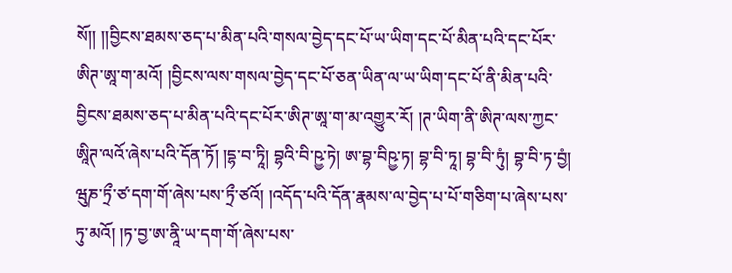སོ།། །།བྱིངས་ཐམས་ཅད་པ་མིན་པའི་གསལ་བྱེད་དང་པོ་ཡ་ཡིག་དང་པོ་མིན་པའི་དང་པོར་ཨིཊ་ཨཱ་ག་མའོ། །བྱིངས་ལས་གསལ་བྱེད་དང་པོ་ཅན་ཡིན་ལ་ཡ་ཡིག་དང་པོ་ནི་མིན་པའི་བྱིངས་ཐམས་ཅད་པ་མིན་པའི་དང་པོར་ཨིཊ་ཨཱ་ག་མ་འགྱུར་རོ། །ཊ་ཡིག་ནི་ཨིཊ་ལས་ཀྱང་ཨཱིཊ་ལའོ་ཞེས་པའི་དོན་ཏོ། །དྷ་བ་ཏཱི། བྷའི་བི་ཥྱ་ཏེ། ཨ་བྷ་བིཥྱ་ཏ། བྷ་བི་ཏཱ། བྷ་བི་ཏུཾ། བྷ་བི་ཏ་བྱཾ། ཝུཎ་ཏྲྀ་ཙ་དག་གོ་ཞེས་པས་ཏྲྀ་ཙའོ། །འདོད་པའི་དོན་རྣམས་ལ་བྱེད་པ་པོ་གཅིག་པ་ཞེས་པས་ཏུ་མའོ། །ཏ་བྱ་ཨ་ནཱི་ཡ་དག་གོ་ཞེས་པས་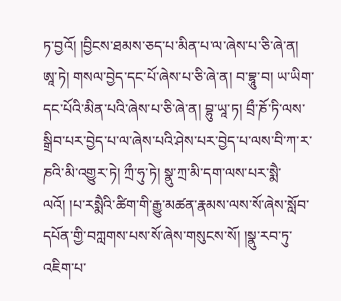ཏ་བྱའོ། །བྱིངས་ཐམས་ཅད་པ་མིན་པ་ལ་ཞེས་པ་ཅི་ཞེ་ན། ཨཱ་ཏེ། གསལ་བྱེད་དང་པོ་ཞེས་པ་ཅི་ཞེ་ན། བ་བྷཱུ་བ། ཡ་ཡིག་དང་པོའི་མིན་པའི་ཞེས་པ་ཅི་ཞེ་ན། བྷུ་ཡཱ་ཏ། བྲྀ་ཎོ་ཏི་ལས་སྒྲིབ་པར་བྱེད་པ་ལ་ཞེས་པའི་ཤེས་པར་བྱེད་པ་ལས་བི་ཀ་ར་ཎའི་མི་འགྱུར་ཏེ། ཀྲྀ་ཧུ་ཏེ། སྣུ་ཀྲ་མི་དག་ལས་པར་སྨཻ་ལའོ། །པ་རསྨཻའི་ཚིག་གི་རྒྱུ་མཚན་རྣམས་ལས་སོ་ཞེས་སློབ་དཔོན་གྱི་བཀླགས་པས་སོ་ཞེས་གསུངས་སོ། །སྣུ་རབ་ཏུ་འཇིག་པ་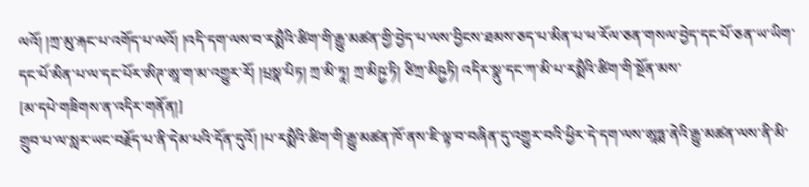ལའོ། །ཀྲ་མུ་རྐང་པ་འགོད་པ་ལའོ། །འདི་དག་ལས་བ་རསྨཻའི་ཚིག་གི་རྒྱུ་མཚན་གྱི་བྱེད་པ་ལས་བྱིངས་ཐམས་ཅད་པ་མིན་པ་ཕ་རོལ་ཅན་གསལ་བྱེད་དང་པོ་ཅན་ཡ་ཡིག་དང་པོ་མིན་པ་ལ་དང་པོར་ཨིཊ་ཨཱ་ག་མ་འགྱུར་རོ། །པྲསྣ་པིཏ། ཀྲ་མི་ཏཱ། ཀྲ་མིཥྱ་ཏི། ཙིཀྲ་མིཥྱཏི། འདིར་སྣུ་དང་ཀ་མི་པ་རསྨཻའི་ཚིག་གི་སྔོན་མས་
[མ་དཔེ་གཟིགས་ན་འདིར་གནོན།]
གྲུབ་པ་ལ་སླར་ཡང་བརྗོད་པ་ནི་དེམ་པའི་དོན་དུའོ། །པ་རསྨཻའི་ཚིག་གི་རྒྱུ་མཚན་ཁོ་ནས་ཇི་ལྟ་བ་བཞིན་དུ་འགྱུར་བའི་ཕྱིར་དེ་དག་ལས་ཨཱཏྨ་ནེའི་རྒྱུ་མཚན་ལས་ནི་མི་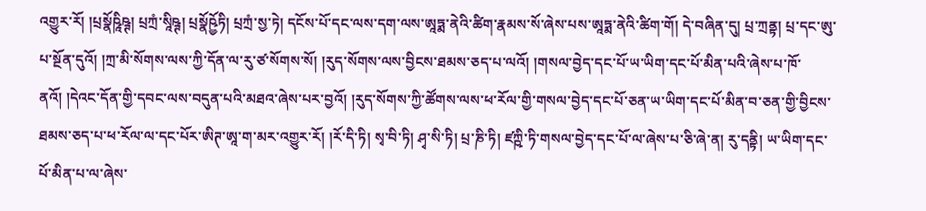འགྱུར་རོ། །པྲསྣོཥཱིཥྚ། པྲཀྲཾ་སཱིཥྚ། པྲསྣོཥྱོཏི། པྲཀྲཾ་སྱ་ཏེ། དངོས་པོ་དང་ལས་དག་ལས་ཨཱཏྨ་ནེའི་ཚིག་རྣམས་སོ་ཞེས་པས་ཨཱཏྨ་ནེའི་ཚིག་གོ། དེ་བཞིན་དུ། པྲ་ཀྲནྟ། པྲ་དང་ཨུ་པ་སྔོན་དུའོ། །ཀྲ་མི་སོགས་ལས་ཀྱི་དོན་ལ་རུ་ཙ་སོགས་སོ། །རུད་སོགས་ལས་བྱིངས་ཐམས་ཅད་པ་ལའོ། །གསལ་བྱེད་དང་པོ་ཡ་ཡིག་དང་པོ་མིན་པའི་ཞེས་པ་ཁོ་ནའོ། །དེའང་དོན་གྱི་དབང་ལས་བདུན་པའི་མཐའ་ཞེས་པར་བྱའོ། །རུད་སོགས་ཀྱི་ཚོགས་ལས་ཕ་རོལ་གྱི་གསལ་བྱེད་དང་པོ་ཅན་ཡ་ཡིག་དང་པོ་མིན་བ་ཅན་གྱི་བྱིངས་ཐམས་ཅད་པ་ཕ་རོལ་ལ་དང་པོར་ཨིཊ་ཨཱ་ག་མར་འགྱུར་རོ། །རོ་དི་ཏི། སྭ་བི་ཏི། ཤྭ་སི་ཏི། པྲ་ཎི་ཏི། ཛཀྵི་ཏི་གསལ་བྱེད་དང་པོ་ལ་ཞེས་པ་ཅི་ཞེ་ན། རུ་དནྟི། ཡ་ཡིག་དང་པོ་མིན་པ་ལ་ཞེས་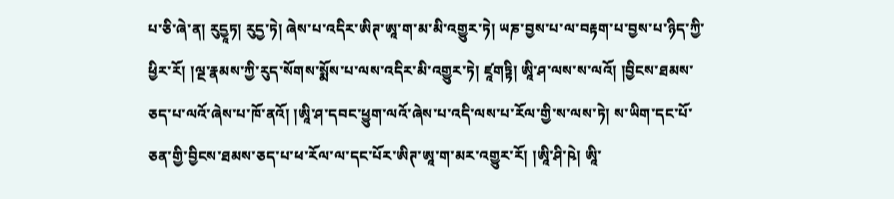པ་ཅི་ཞེ་ན། རུདྱཱཏ། རུདྱ་ཏེ། ཞེས་པ་འདིར་ཨིཊ་ཨཱ་ག་མ་མི་འགྱུར་ཏེ། ཡཎ་བྱས་པ་ལ་བརྟག་པ་བྱས་པ་ཉིད་ཀྱི་ཕྱིར་རོ། །ལྔ་རྣམས་ཀྱི་རུད་སོགས་སྨོས་པ་ལས་འདིར་མི་འགྱུར་ཏེ། ཛཱགཏྟི། ཨཱི་ཤ་ལས་ས་ལའོ། །བྱིངས་ཐམས་ཅད་པ་ལའོ་ཞེས་པ་ཁོ་ནའོ། །ཨཱི་ཤ་དབང་ཕྱུག་ལའོ་ཞེས་པ་འདི་ལས་པ་རོལ་གྱི་ས་ལས་ཏེ། ས་ཡིག་དང་པོ་ཅན་གྱི་བྱིངས་ཐམས་ཅད་པ་ཕ་རོལ་ལ་དང་པོར་ཨིཊ་ཨཱ་ག་མར་འགྱུར་རོ། །ཨཱི་ཤི་ཥེ། ཨཱི་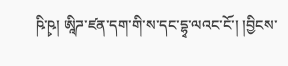ཥི་ཥྭ། ཨཱིཌ་ཛན་དག་གི་ས་དང་དྷྭ་ལའང་ངོ་། །བྱིངས་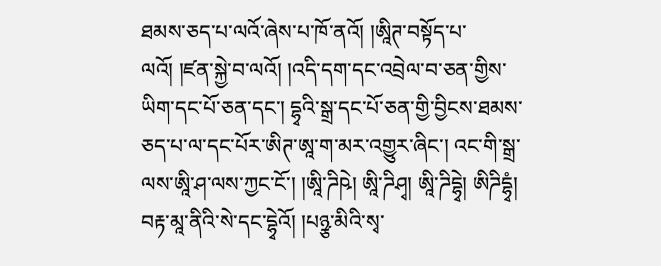ཐམས་ཅད་པ་ལའོ་ཞེས་པ་ཁོ་ནའོ། །ཨཱིཊ་བསྟོད་པ་ལའོ། །ཛན་སྐྱེ་བ་ལའོ། །འདི་དག་དང་འབྲེལ་བ་ཅན་གྱིས་ཡིག་དང་པོ་ཅན་དང་། དྷྭའི་སྒྲ་དང་པོ་ཅན་གྱི་བྱིངས་ཐམས་ཅད་པ་ལ་དང་པོར་ཨིཊ་ཨཱ་ག་མར་འགྱུར་ཞིང་། འང་གི་སྒྲ་ལས་ཨཱི་ཤ་ལས་ཀྱང་ངོ་། །ཨཱི་ཌིཥེ། ཨཱི་ཌིཤྭ། ཨཱི་ཌིདྷྭེ། ཨིཌིདྷྭཾ། བརྟ་མཱ་ནིའི་སེ་དང་དྷྭེའོ། །པཉྩ་མིའི་སྭ་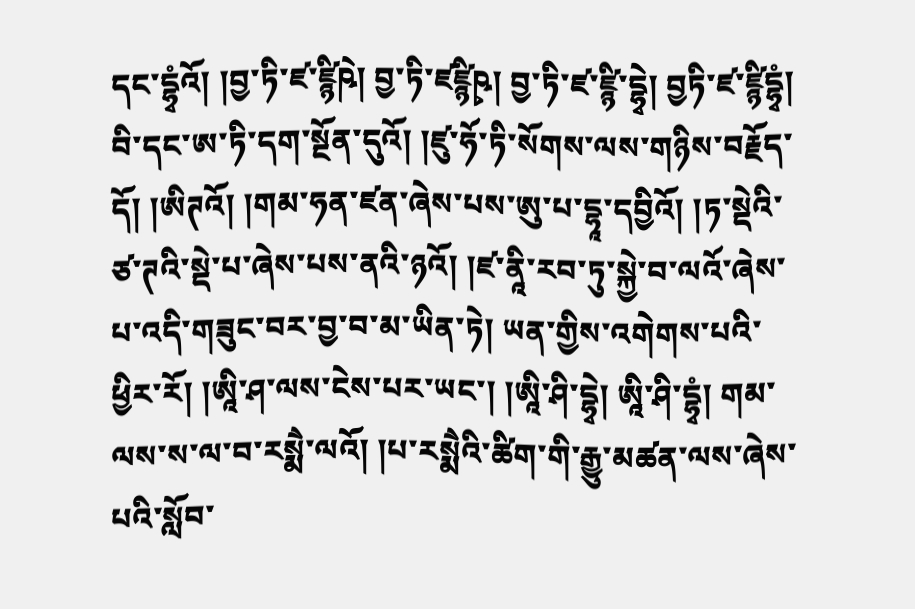དང་དྷྭཾའོ། །བྱ་ཏི་ཛ་ཛྙིཥེ། བྱ་ཏི་ཛཛྙིཥྭ། བྱ་ཏི་ཛ་ཛྙི་དྷྭེ། བྱཏི་ཛ་ཛྙིདྷྭཾ། བི་དང་ཨ་ཏི་དག་སྔོན་དུའོ། །ཛུ་ཧོ་ཏི་སོགས་ལས་གཉིས་བརྗོད་དོ། །ཨིཊའོ། །གམ་ཧན་ཛན་ཞེས་པས་ཨུ་པ་དྷཱ་དབྱིའོ། །ཏ་སྡེའི་ཙ་ཊའི་སྡེ་པ་ཞེས་པས་ནའི་ཉའོ། །ཛ་ནཱི་རབ་ཏུ་སྐྱེ་བ་ལའོ་ཞེས་པ་འདི་གཟུང་བར་བྱ་བ་མ་ཡིན་ཏེ། ཡན་གྱིས་འགེགས་པའི་ཕྱིར་རོ། །ཨཱི་ཤ་ལས་ངེས་པར་ཡང་། །ཨཱི་ཤི་དྷྭེ། ཨཱི་ཤི་དྷྭཾ། གམ་ལས་ས་ལ་བ་རསྨཻ་ལའོ། །པ་རསྨཻའི་ཚིག་གི་རྒྱུ་མཚན་ལས་ཞེས་པའི་སློབ་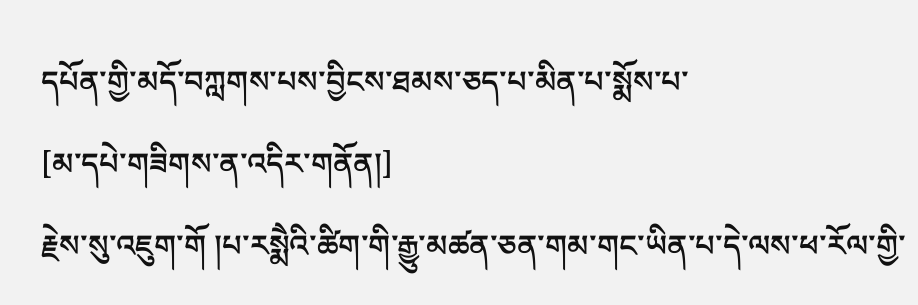དཔོན་གྱི་མདོ་བཀླགས་པས་བྱིངས་ཐམས་ཅད་པ་མིན་པ་སྨོས་པ་
[མ་དཔེ་གཟིགས་ན་འདིར་གནོན།]
རྗེས་སུ་འཇུག་གོ །པ་རསྨཻའི་ཚིག་གི་རྒྱུ་མཚན་ཅན་གམ་གང་ཡིན་པ་དེ་ལས་ཕ་རོལ་གྱི་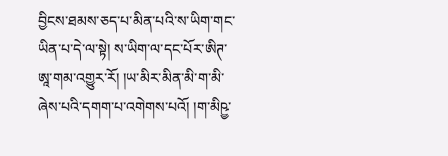བྱིངས་ཐམས་ཅད་པ་མིན་པའི་ས་ཡིག་གང་ཡིན་པ་དེ་ལ་སྟེ། ས་ཡིག་ལ་དང་པོར་ཨིཊ་ཨཱ་གམ་འགྱུར་རོ། །ཡ་མིར་མིན་མི་ག་མི་ཞེས་པའི་དགག་པ་འགེགས་པའོ། །ག་མིཥྱ་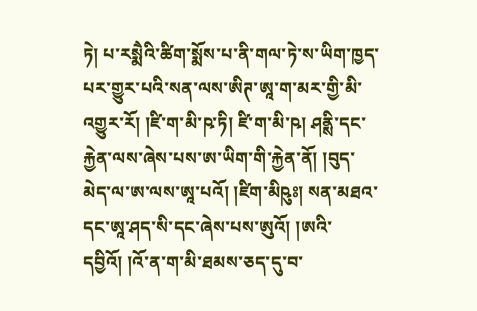ཏེ། པ་རསྨཻའི་ཚིག་སྨོས་པ་ནི་གལ་ཏེ་ས་ཡིག་ཁྱད་པར་གྱུར་པའི་སན་ལས་ཨིཊ་ཨཱ་ག་མར་གྱི་མི་འགྱུར་རོ། །ཛི་ག་མི་ཥ་ཏི། ཛི་ག་མི་ཥ། ཤནྶི་དང་རྐྱེན་ལས་ཞེས་པས་ཨ་ཡིག་གི་རྐྱེན་ནོ། །བུད་མེད་ལ་ཨ་ལས་ཨཱ་པའོ། །ཛིག་མིཥུཿ། སན་མཐའ་དང་ཨཱ་ཤད་སི་དང་ཞེས་པས་ཨུའོ། །ཨའི་དབྱིའོ། །འོ་ན་ག་མི་ཐམས་ཅད་དུ་བ་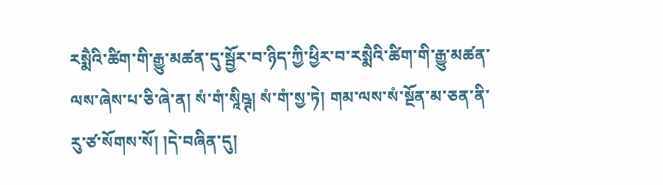རསྨཻའི་ཚིག་གི་རྒྱུ་མཚན་དུ་སྦྱོར་བ་ཉིད་ཀྱི་ཕྱིར་བ་རསྨཻའི་ཚིག་གི་རྒྱུ་མཚན་ལས་ཞེས་པ་ཅི་ཞེ་ན། སཾ་གཾ་སཱིཥྚ། སཾ་གཾ་སྱ་ཏེ། གམ་ལས་སཾ་སྔོན་མ་ཅན་ནི་རུ་ཙ་སོགས་སོ། །དེ་བཞིན་དུ།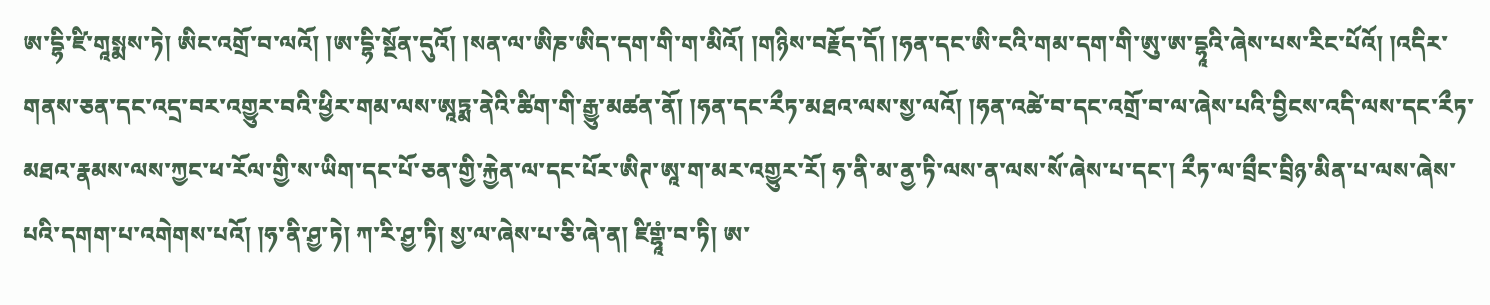ཨ་དྷི་ཛི་གཱསྨས་ཏེ། ཨིང་འགྲོ་བ་ལའོ། །ཨ་དྷི་སྔོན་དུའོ། །སན་ལ་ཨིཎ་ཨིད་དག་གི་ག་མིའོ། །གཉིས་བརྗོད་དོ། །ཧན་དང་ཨི་ངའི་གམ་དག་གི་ཨུ་ཨ་དྷཱའི་ཞེས་པས་རིང་པོའོ། །འདིར་གནས་ཅན་དང་འདྲ་བར་འགྱུར་བའི་ཕྱིར་གམ་ལས་ཨཱཏྨ་ནེའི་ཚིག་གི་རྒྱུ་མཚན་ནོ། །ཧན་དང་རྀཏ་མཐའ་ལས་སྱ་ལའོ། །ཧན་འཚེ་བ་དང་འགྲོ་བ་ལ་ཞེས་པའི་བྱིངས་འདི་ལས་དང་རྀཏ་མཐའ་རྣམས་ལས་ཀྱང་ཕ་རོལ་གྱི་ས་ཡིག་དང་པོ་ཅན་གྱི་རྐྱེན་ལ་དང་པོར་ཨིཊ་ཨཱ་ག་མར་འགྱུར་རོ། ཧ་ནི་མ་ནྱ་ཏི་ལས་ན་ལས་སོ་ཞེས་པ་དང་། རྀཏ་ལ་བྲྀང་བྲིཉ་མིན་པ་ལས་ཞེས་པའི་དགག་པ་འགེགས་པའོ། །ཧ་ནི་ཤྱ་ཏེ། ཀ་རི་ཤྱ་ཏི། སྱ་ལ་ཞེས་པ་ཅི་ཞེ་ན། ཛིགྷཱཾ་བ་ཏི། ཨ་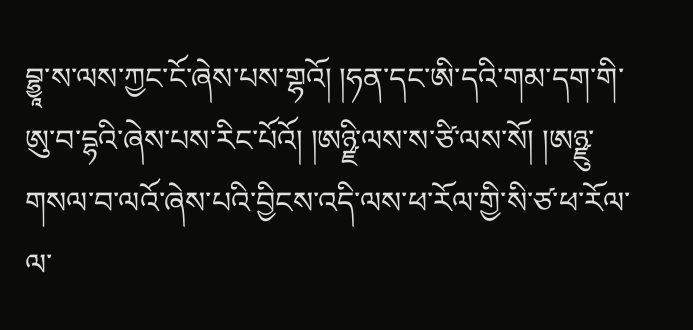བྷྱཱ་ས་ལས་ཀྱང་ངོ་ཞེས་པས་གྷའོ། །ཧན་དང་ཨི་དའི་གམ་དག་གི་ཨུ་བ་དྷའི་ཞེས་པས་རིང་པོའོ། །ཨཉྫི་ལས་ས་ཙི་ལས་སོ། །ཨཉྫུ་གསལ་བ་ལའོ་ཞེས་པའི་བྱིངས་འདི་ལས་ཕ་རོལ་གྱི་སི་ཙ་ཕ་རོལ་ལ་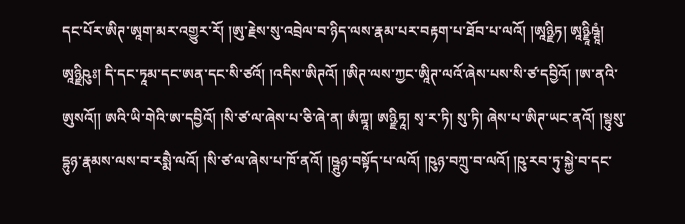དང་པོར་ཨིཊ་ཨཱག་མར་འགྱུར་རོ། །ཨུ་རྗེས་སུ་འབྲེལ་བ་ཉིད་ལས་རྣམ་པར་བརྟག་པ་ཐོབ་པ་ལའོ། །ཨཱཉྫིཏ། ཨཱཉྫཱིཥྚཱཾ། ཨཱཉྫིཥུཿ། དི་དང་ཏཱམ་དང་ཨན་དང་སི་ཙའོ། །འདིས་ཨིཊའོ། །ཨིཊ་ལས་ཀྱང་ཨཱིཊ་ལའོ་ཞེས་པས་སི་ཙ་དབྱིའོ། །ཨ་ནའི་ཨུསའོ།། ཨའི་ཡི་གེའི་ཨ་དབྱིའོ། །སི་ཙ་ལ་ཞེས་པ་ཅི་ཞེ་ན། ཨཾཀྟཱ། ཨཉྫིཏཱ། སྭ་ར་ཏི། སུ་ཏི། ཞེས་པ་ཨིཊ་ཡང་ནའོ། །སྟུསུ་དྷུཉ་རྣམས་ལས་བ་རསྨཻ་ལའོ། །སི་ཙ་ལ་ཞེས་པ་ཁོ་ནའོ། །ཥྚུཉ་བསྟོད་པ་ལའོ། །ཥུཉ་བཀྲུ་བ་ལའོ། །ཥུ་རབ་ཏུ་སྐྱེ་བ་དང་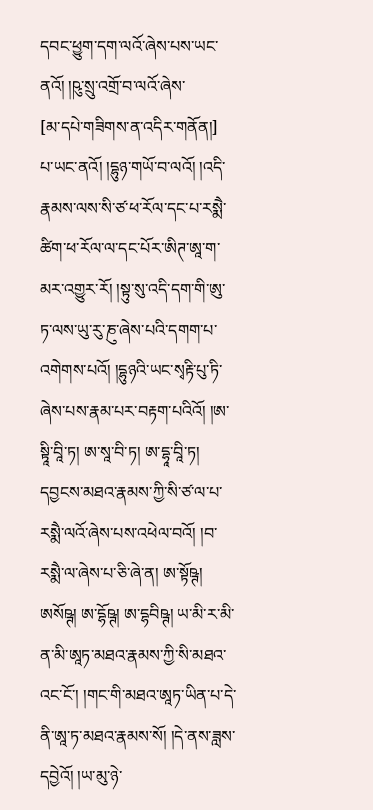དབང་ཕྱུག་དག་ལའོ་ཞེས་པས་ཡང་ནའོ། །ཥུ་སྲུ་འགྲོ་བ་ལའོ་ཞེས་
[མ་དཔེ་གཟིགས་ན་འདིར་གནོན།]
པ་ཡང་ནའོ། །དྷུཉ་གཡོ་བ་ལའོ། །འདི་རྣམས་ལས་སི་ཙ་ཕ་རོལ་དང་པ་རསྨཻ་ཚིག་ཕ་རོལ་ལ་དང་པོར་ཨིཊ་ཨཱ་ག་མར་འགྱུར་རོ། །སྟུ་སུ་འདི་དག་གི་ཨུ་ཏ་ལས་ཡུ་རུ་ཎུ་ཞེས་པའི་དགག་པ་འགེགས་པའོ། །དྷུཉའི་ཡང་སྭརྟི་པུ་ཏི་ཞེས་པས་རྣམ་པར་བརྟག་པའིའོ། །ཨ་སྟཱི་བཱི་ཏ། ཨ་སཱ་བི་ཏ། ཨ་དྷཱ་བཱི་ཏ། དབྱངས་མཐའ་རྣམས་ཀྱི་སི་ཙ་ལ་པ་རསྨཻ་ལའོ་ཞེས་པས་འཕེལ་བའོ། །བ་རསྨཻ་ལ་ཞེས་པ་ཅི་ཞེ་ན། ཨ་སྟོཥྚ། ཨསོཥྚ། ཨ་དྷོཥྚ། ཨ་དྷབིཥྚ། ཡ་མི་ར་མི་ན་མི་ཨཱཏ་མཐའ་རྣམས་ཀྱི་སི་མཐའ་འང་ངོ་། །གང་གི་མཐའ་ཨཱཏ་ཡིན་པ་དེ་ནི་ཨཱ་ཏ་མཐའ་རྣམས་སོ། །དེ་ནས་ཟླས་དབྱེའོ། །ཡ་མུ་ཉེ་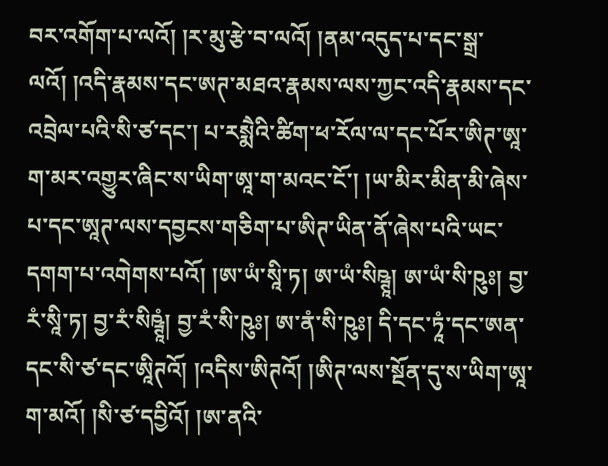བར་འགོག་པ་ལའོ། །ར་མུ་རྩེ་བ་ལའོ། །ནམ་འདུད་པ་དང་སྒྲ་ལའོ། །འདི་རྣམས་དང་ཨཊ་མཐའ་རྣམས་ལས་ཀྱང་འདི་རྣམས་དང་འབྲེལ་པའི་སི་ཙ་དང་། པ་རསྨཻའི་ཚིག་ཕ་རོལ་ལ་དང་པོར་ཨིཊ་ཨཱ་ག་མར་འགྱུར་ཞིང་ས་ཡིག་ཨཱ་ག་མའང་ངོ་། །ཡ་མིར་མིན་མི་ཞེས་པ་དང་ཨཱཊ་ལས་དབྱངས་གཅིག་པ་ཨིཊ་ཡིན་ནོ་ཞེས་པའི་ཡང་དགག་པ་འགེགས་པའོ། །ཨ་ཡཾ་སཱི་ཏ། ཨ་ཡཾ་སིཥྚཱ། ཨ་ཡཾ་སི་ཥུཿ། བྱ་རཾ་སཱི་ཏ། བྱ་རཾ་སིཥྚཱཾ། བྱ་རཾ་སི་ཥུཿ། ཨ་ནཾ་སི་ཥུཿ། དི་དང་ཏཱཾ་དང་ཨན་དང་སི་ཙ་དང་ཨཱིཊའོ། །འདིས་ཨིཊའོ། །ཨིཊ་ལས་སྔོན་དུ་ས་ཡིག་ཨཱ་ག་མའོ། །སི་ཙ་དབྱིའོ། །ཨ་ནའི་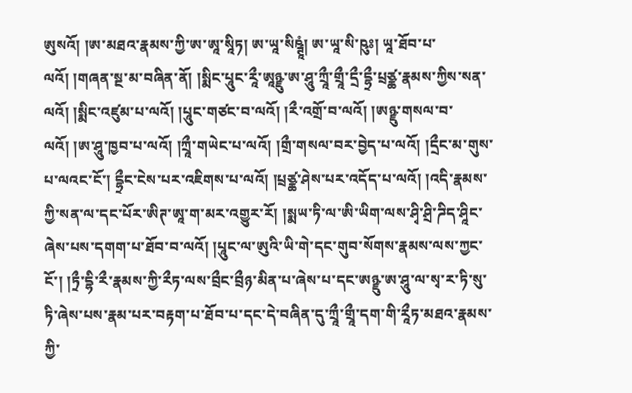ཨུསའོ། །ཨ་མཐའ་རྣམས་ཀྱི་ཨ་ཨཱ་སཱིཏ། ཨ་ཡཱ་སིཥྚཱཾ། ཨ་ཡཱ་སི་ཥུཿ། ཡཱ་ཐོབ་པ་ལའོ། །གཞན་སྔ་མ་བཞིན་ནོ། །སྨིང་པཱུང་རཱྀ་ཨཱཉྫུ་ཨ་ཤཱུ་ཀྲཱྀ་གྲཱྀ་དྲྀ་དྷྲྀ་པྲཙྪ་རྣམས་ཀྱིས་སན་ལའོ། །སྨིང་འཛུམ་པ་ལའོ། །པཱུང་གཙང་བ་ལའོ། །རྀ་འགྲོ་བ་ལའོ། །ཨཉྫུ་གསལ་བ་ལའོ། །ཨ་ཤཱུ་ཁྱབ་པ་ལའོ། །ཀྲཱྀ་གཡེང་པ་ལའོ། །གྲྀ་གསལ་བར་བྱེད་པ་ལའོ། །དྲྀང་མ་གུས་པ་ལའང་ངོ་། དྷྲྀང་ངེས་པར་འཇིགས་པ་ལའོ། །པྲཙྪ་ཤེས་པར་འདོད་པ་ལའོ། །འདི་རྣམས་ཀྱི་སན་ལ་དང་པོར་ཨིཊ་ཨཱ་ག་མར་འགྱུར་རོ། །སྨཡ་ཏི་ལ་ཨི་ཡིག་ལས་ཤྭི་ཤྲི་ཌིད་ཤཱིང་ཞེས་པས་དགག་པ་ཐོབ་བ་ལའོ། །པཱུང་ལ་ཨུའི་ཡི་གེ་དང་གུབ་སོགས་རྣམས་ལས་ཀྱང་ངོ་། །ཏྲྀ་དྷི་རྀ་རྣམས་ཀྱི་རྀཏ་ལས་བྲྀང་བྲྀཉ་མིན་པ་ཞེས་པ་དང་ཨཉྫུ་ཨ་ཤཱུ་ལ་སྭ་ར་ཏི་སུ་ཏི་ཞེས་པས་རྣམ་པར་བརྟག་པ་ཐོབ་པ་དང་དེ་བཞིན་དུ་ཀྲཱྀ་གྲཱྀ་དག་གི་རཱྀཏ་མཐའ་རྣམས་ཀྱི་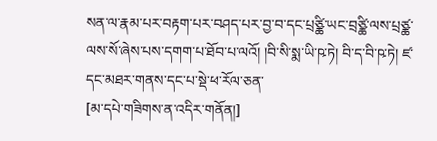སན་ལ་རྣམ་པར་བརྟག་པར་བཤད་པར་བྱ་བ་དང་པྲཙྪི་ཡང་བྲཙྪི་ལས་པྲཙྪ་ལས་སོ་ཞེས་པས་དགག་པ་ཐོབ་པ་ལའོ། །བི་སི་སྨ་ཡི་ཥ་ཏེ། བི་ད་བི་ཥ་ཏེ། ཛ་དང་མཐར་གནས་དང་པ་སྡེ་ཕ་རོལ་ཅན་
[མ་དཔེ་གཟིགས་ན་འདིར་གནོན།]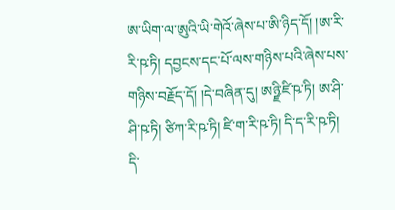ཨ་ཡིག་ལ་ཨུའི་ཡི་གེའོ་ཞེས་པ་ཨི་ཉིད་དོ། །ཨ་རི་རི་ཥ་ཏི། དབྱངས་དང་པོ་ལས་གཉིས་པའི་ཞེས་པས་གཉིས་བརྗོད་དོ། །དེ་བཞིན་དུ། ཨཉྫི་ཛི་ཥ་ཏི། ཨ་ཤི་ཤི་ཥ་ཏི། ཙིཀ་རི་ཥ་ཏི། ཛི་ག་རི་ཥ་ཏི། དི་ད་རི་ཥ་ཏི། དི་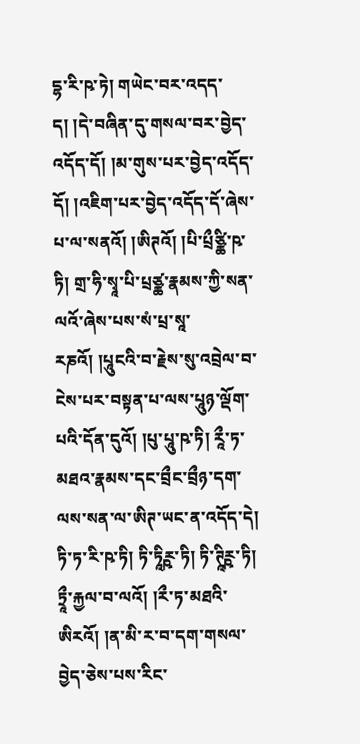དྷ་རི་ཥ་ཏེ། གཡེང་བར་འདད་ད། །དེ་བཞིན་དུ་གསལ་བར་བྱེད་འདོད་དོ། །མ་གུས་པར་བྱེད་འདོད་དོ། །འཇིག་པར་བྱེད་འདོད་དོ་ཞེས་པ་ལ་སནའོ། །ཨིཊའོ། །པི་པྲྀཙྪི་ཥ་ཏི། གྲ་ཧི་སྭཱ་པི་པྲཙྪ་རྣམས་ཀྱི་སན་ལའོ་ཞེས་པས་སཾ་པྲ་སཱ་རཎའོ། །པཱུངའི་བ་རྗེས་སུ་འབྲེལ་བ་ངེས་པར་བསྟན་པ་ལས་པཱུཉ་ལྡོག་པའི་དོན་དུའོ། །པུ་པཱུ་ཥ་ཏི། རཱྀ་ཏ་མཐའ་རྣམས་དང་བྲྀང་བྲྀཉ་དག་ལས་སན་ལ་ཨིཊ་ཡང་ན་འདོད་དེ། ཏི་ཏ་རི་ཥ་ཏི། ཏི་ཏཱིཪྵ་ཏི། ཏི་ཊཱིཪྵ་ཏི། ཏྲཱྀ་རྐྱལ་བ་ལའོ། །རྀ་ཏ་མཐའི་ཨིརའོ། །ན་མི་ར་བ་དག་གསལ་བྱེད་ཅེས་པས་རིང་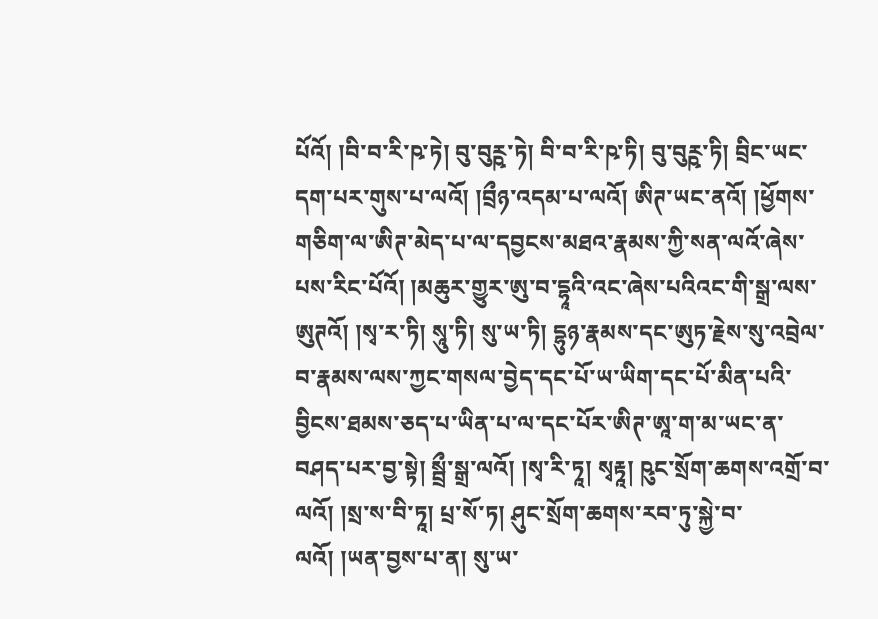པོའོ། །བི་བ་རི་ཥ་ཏེ། བུ་བུཪྵ་ཏེ། བི་བ་རི་ཥ་ཏི། བུ་བུཪྵ་ཏི། བྲིང་ཡང་དག་པར་གུས་པ་ལའོ། །བྲྀཉ་འདམ་པ་ལའོ། ཨིཊ་ཡང་ནའོ། །ཕྱོགས་གཅིག་ལ་ཨིཊ་མེད་པ་ལ་དབྱངས་མཐའ་རྣམས་ཀྱི་སན་ལའོ་ཞེས་པས་རིང་པོའོ། །མཆུར་གྱུར་ཨུ་བ་དྷཱའི་འང་ཞེས་པའིའང་གི་སྒྲ་ལས་ཨུཊའོ། །སྭ་ར་ཏི། སཱུ་ཏི། སུ་ཡ་ཏི། དྷུཉ་རྣམས་དང་ཨུཏ་རྗེས་སུ་འབྲེལ་བ་རྣམས་ལས་ཀྱང་གསལ་བྱེད་དང་པོ་ཡ་ཡིག་དང་པོ་མིན་པའི་བྱིངས་ཐམས་ཅད་པ་ཡིན་པ་ལ་དང་པོར་ཨིཊ་ཨཱ་ག་མ་ཡང་ན་བཤད་པར་བྱ་སྟེ། སྦྲྀ་སྒྲ་ལའོ། །སྭ་རི་ཏཱ། སྭརྟཱ། ཥུང་སྲོག་ཆགས་འགྲོ་བ་ལའོ། །སྲ་ས་བི་ཏཱ། པྲ་སོ་ཏ། ཤུང་སྲོག་ཆགས་རབ་ཏུ་སྐྱེ་བ་ལའོ། །ཡན་བྱས་པ་ན། སུ་ཡ་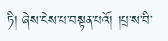ཏི། ཞེས་ངེས་པ་བསྟན་པའོ། །པྲ་ས་བི་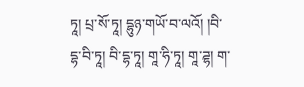ཏཱ། པྲ་སོ་ཏཱ། དྷུཉ་གཡོ་བ་ལའོ། །བི་དྷ་བི་ཏཱ། བི་དྷ་ཏཱ། གཱ་ཧི་ཏཱ། གཱ་ཌྷ། ག་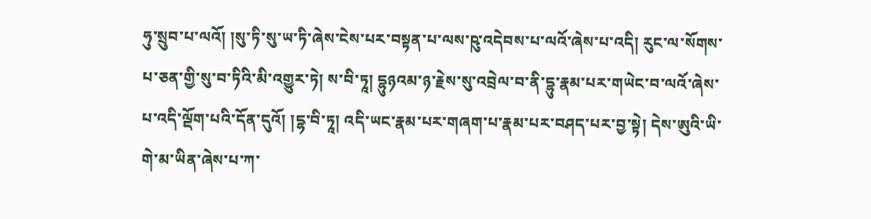ཧུ་སྲུབ་པ་ལའོ། །སུ་ཏི་སུ་ཡ་ཏི་ཞེས་ངེས་པར་བསྟན་པ་ལས་ཥུ་འདེབས་པ་ལའོ་ཞེས་པ་འདི། རུང་ལ་སོགས་པ་ཅན་གྱི་སུ་བ་ཏིའི་མི་འགྱུར་ཏེ། ས་བི་ཏཱ། དྷུཉའམ་ཉ་རྗེས་སུ་འབྲེལ་བ་ནི་དྷུ་རྣམ་པར་གཡེང་བ་ལའོ་ཞེས་པ་འདི་ལྡོག་པའི་དོན་དུའོ། །དྷ་བི་ཏཱ། འདི་ཡང་རྣམ་པར་གཞག་པ་རྣམ་པར་བཤད་པར་བྱ་སྟེ། དེས་ཨུའི་ཡི་གེ་མ་ཡིན་ཞེས་པ་ཀ་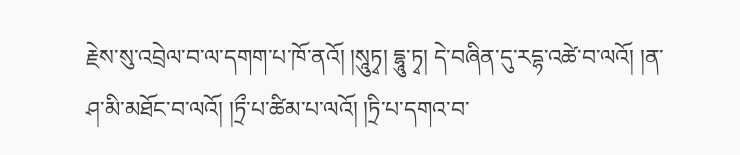རྗེས་སུ་འབྲེལ་བ་ལ་དགག་པ་ཁོ་ནའོ། །སཱུཏྭ། དྷཱུ་ཏྭ། དེ་བཞིན་དུ་རདྷ་འཚེ་བ་ལའོ། །ན་ཤ་མི་མཐོང་བ་ལའོ། །ཏྲྀ་པ་ཚིམ་པ་ལའོ། །ཏྲི་པ་དགའ་བ་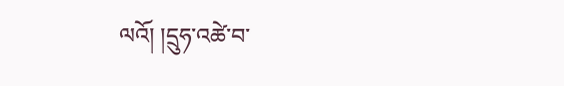ལའོ། །དྲུཧ་འཚེ་བ་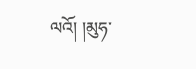ལའོ། །མུཧ་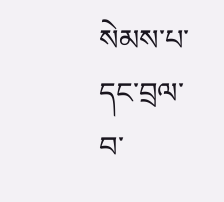སེམས་པ་དང་བྲལ་བ་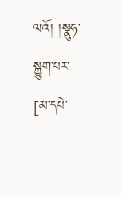ལའོ། །སྣུཧ་སྐྱུག་པར་
[མ་དཔེ་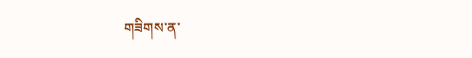གཟིགས་ན་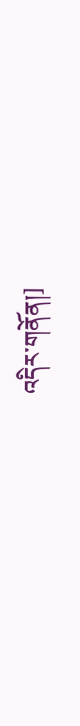འདིར་གནོན།]